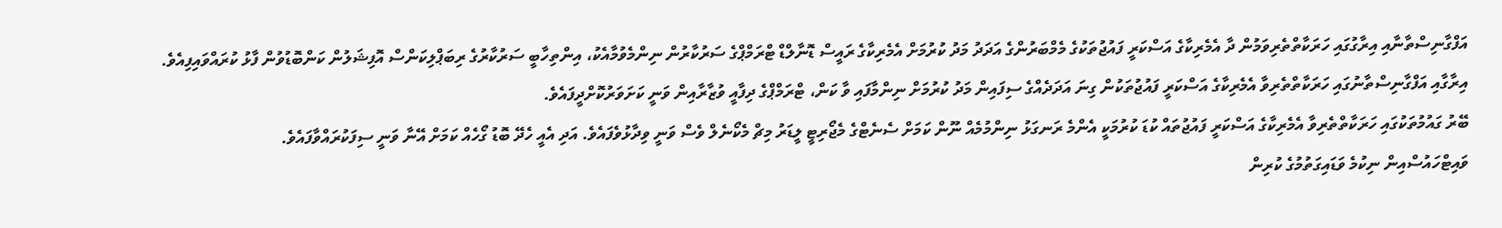އަފްގާނިސްތާނާއި އިރާގުގައި ހަރަކާތްތެރިވަމުން ދާ އެމެރިކާގެ އަސްކަރީ ފައުޖުތަކުގެ މެމްބަރުންގެ އަދަދު މަދު ކުރުމަށް އެމެރިކާގެ ރައީސް ޑޮނާލްޑް ޓްރަމްޕްގެ ސަރުކާރުން ނިންމެވުމާއެކު، އިންތިހާބީ ސަރުކާރުގެ ރިބަޕްލިކަންސް އޮފިޝަލުން ކަންބޮޑުވުން ފާޅު ކުރައްވައިފިއެވެ.
އިރާގާއި އަފްގާނިސްތާނުގައި ހަރަކާތްތެރިވާ އެމެރިކާގެ އަސްކަރީ ފައުޖުތަކުން ގިނަ އަދަދެއްގެ ސިފައިން މަދު ކުރުމަށް ނިންމާފައި ވާ ކަން، ޓްރަމްޕްގެ ދިފާއީ ވުޒާރާއިން ވަނީ ކަށަވަރުކޮށްދީފައެވެ.
ބޭރު ގައުމުތަކުގައި ހަރަކާތްތެރިވާ އެމެރިކާގެ އަސްކަރީ ފައުޖުތައް ކުޑަ ކުރުމަކީ އެންމެ ރަނގަޅު ނިންމުމެއް ނޫން ކަމަށް ސެނެޓްގެ މެޖޯރިޓީ ލީޑަރު މިޗް މެކޯނެލް ވެސް ވަނީ ވިދާޅުވެފައެވެ. އަދި އެއީ ހެދޭ ބޮޑު ގޯހެއް ކަމަށް އޭނާ ވަނީ ސިފަކުރައްވާފައެވެ.
ވައިޓްހައުސްއިން ނިކުމެ ވަޑައިގަތުމުގެ ކުރިން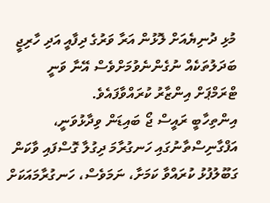މުޅި ދުނިޔެއަށް ލޮޅުން އަރާ ވަރުގެ ދިފާއީ އަދި ހާރިޖީ ބަދަލުތަކެއް ނުގެންނެވުމަށްވެސް އޭނާ ވަނީ ޓްރަމްޕަށް އިންޒާރު ކުރައްވާފައެވެ.
އިންތިހާބީ ރައީސް ޖޯ ބައިޑަން ވިދާޅުވަނީ، އަފްގާނިސްތާނުގައި ހަނގުރާމަ ދިގުލާ ގޮސްފައި ވާކަން ގަބޫލުފުޅު ކުރައްވާ ކަމަށާ، ނަމަވެސް، ހަނގުރާމައަކަށް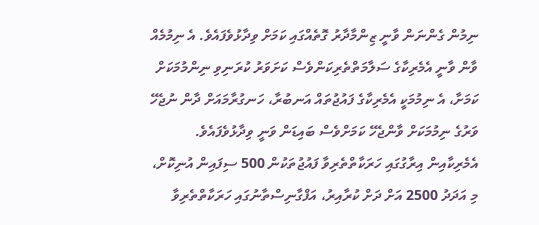ނިމުން ގެންނަން ވާނީ ޒިންމާދާރު ގޮތެއްގައި ކަމަށް ވިދާޅުވެފައެވެ. އެ ނިމުމެއް ވާން ވާނީ އެމެރިކާގެ ސަލާމަތްތެރިކަންވެސް ކަށަވަރު ކުރަނިވި ނިންމުމަކަށް ކަމަށާ، އެ ނިމުމަކީ އެމެރިކާގެ ފައުޖުތައް އަނބުރާ، ހަނގުރާމައަށް ދާން ނުޖެހޭ ވަރުގެ ނިމުމަކަށް ވާންޖެހޭ ކަމަށްވެސް ބައިޑަން ވަނީ ވިދާޅުވެފައެވެ.
އެމެރިކާއިން އިރާގުގައި ހަރަކާތްތެރިވާ ފައުޖުތަކުން 500 ސިފައިން އުނިކޮށް، މި އަދަދު 2500 އަށް ދަށް ކުރާއިރު، އަފްގާނިސްތާނުގައި ހަރަކާތްތެރިވާ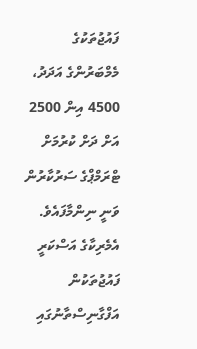ފައުޖުތަކުގެ މެމްބަރުންގެ އަދަދު، 4500 އިން 2500 އަށް ދަށް ކުރުމަށް ޓްރަމްޕްގެ ސަރުކާރުން ވަނީ ނިންމާފައެވެ.
އެމެރިކާގެ އަސްކަރީ ފައުޖުތަކުން އަފްގާނިސްތާނުގައި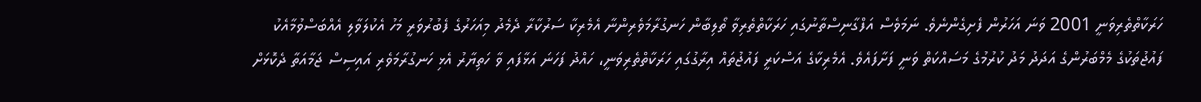ހަރަކާތްތެރިވަނީ 2001 ވަނަ އަހަރުން ފެށިގެންނެވެ. ނަމަވެސް އަފްގާނިސްތާނުގައި ހަރަކާތްތެރިވާ ތޯލިބާން ހަނގުރާމަވެރިންނާ އެމެރިކާ ސަރުކާރާ ދެމެދު މިއަހަރުގެ ފެބުރުވަރީ މަހު އެކުލަވާލި އެއްބަސްވުމާއެކު ފައުޖުތަކުގެ މެމްބަރުންގެ އަދަދު މަދު ކުރުމުގެ މަސައްކަތް ވަނީ ފަށާފައެވެ. އެމެރިކާގެ އަސްކަރީ ފައުޖުތައް އިރާގުގައި ހަރަކާތްތެރިވަނީ، ހައްދު ފަހަނަ އަޅާފައި ވާ ހަތިޔާރު އެޅި ހަނގުރާމަވެރި އައިސިސް ޖަމާއަތާ ދެކޮޅަށް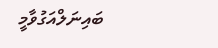ބައިނަލްއަގުވާމީ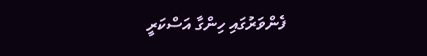ފެންވަރުގައި ހިންގާ އަސްކަރީ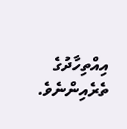އިއްތިހާދުގެ ތެރެއިންނެވެ.